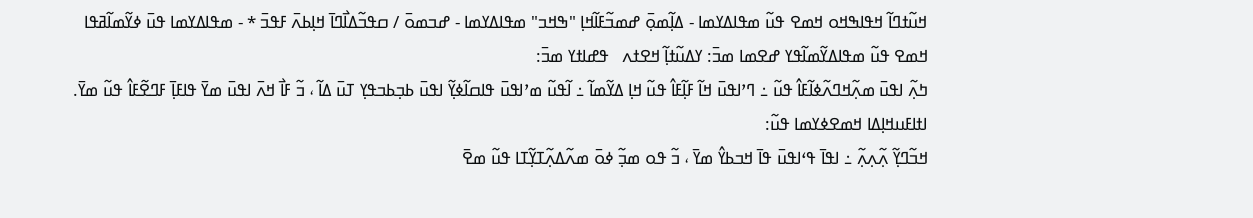ߞߎ߬ߙߣߊ߬ ߞߟߊߒߞߋ ߞߘߐ ߟߎ߬ ߘߟߊߡߌߘߊ - ߡߊ߲߬ߘߋ߲߫ ߝߘߏ߬ߓߊ߬ߞߊ߲ "ߒߞߏ" ߘߟߊߡߌߘߊ - ߝߏߘߋ߫ / ߛߟߏ߬ߡߊ߯ߣߊ߫ ߞߊ߲ߕߍ߫ ߓߟߏ߫ * - ߘߟߊߡߌߘߊ ߟߎ߫ ߦߌ߬ߘߊ߬ߥߟߊ
ߞߘߐ ߟߎ߬ ߘߟߊߡߌ߬ߘߊ߬ߟߌ ߝߐߘߊ ߘߏ߫: ߌߡߎ߬ߙߊ߲߬ ߞߐߙߍ   ߟߝߊߙߌ ߘߏ߫:
ߤߍ߲߬ ߊߟߎ߫ ߘߍ߲߬ߞߣߍ߬ߦߊ߬ߓߊ߮ ߟߎ߬ ߸ ߣߴߊߟߎ߫ ߞߊ߬ ߓߊ߲߬ߓߊ߮ ߟߎ߬ ߞߊ߲ ߡߌ߬ߘߊ߬ ߸ ߊ߬ߟߎ߬ ߘߴߊߟߎ߫ ߟߊߛߊ߬ߦߌ߲߬ ߊߟߎ߫ ߕߏ߲ߕߏߟߌ߲ ߠߎ߫ ߡߊ߬ ، ߏ߬ ߓߊ߯ ߞߍ߫ ߊߟߎ߫ ߘߌ߫ ߟߊߓߊ߲߫ ߓߣߐ߬ߓߊ߮ ߟߎ߬ ߘߌ߫.
ߊߙߊߓߎߞߊ߲ߡߊ ߞߘߐߦߌߘߊ ߟߎ߬:
ߞߏ߬ߣߌ߲߬ ߍ߲߬ߍ߲ߍ߲߬ ߸ ߊߟߊ߫ ߟߵߊߟߎ߫ ߟߊ߫ ߞߏߕߌ߮ ߘߌ߫ ، ߏ߬ ߟߋ ߘߏ߲߬ ߦߋ߫ ߘߍ߬ߡߍ߲߬ߠߌ߲߬ߠߊ ߟߎ߬ ߘߐ߫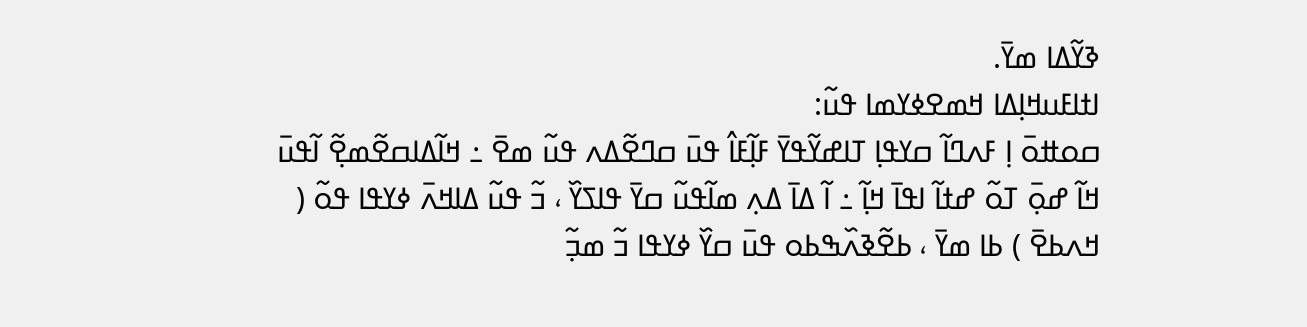ߢߌ߬ߡߊ ߘߌ߫.
ߊߙߊߓߎߞߊ߲ߡߊ ߞߘߐߦߌߘߊ ߟߎ߬:
ߛߋߚߋ߫ ߊ߲ ߓߍߣߊ߬ ߛߌߟߊ߲ ߠߊߝߌ߬ߟߌ߫ ߓߊ߲߬ߓߊ߮ ߟߎ߫ ߛߣߐ߬ߡߍ ߟߎ߬ ߘߐ߫ ߸ ߞߊ߬ߡߊߛߐ߬ߘߐ߲߬ ߊ߬ߟߎ߫ ߞߊ߬ ߝߋ߲߫ ߠߋ߬ ߝߙߊ߬ ߊߟߊ߫ ߞߊ߲߬ ߸ ߊ߬ ߡߊ߫ ߡߍ߲ ߘߊ߬ߟߎ߬ ߛߌ߫ ߟߊߖߌ߰ ، ߏ߬ ߟߎ߬ ߡߊߞߍ߫ ߦߌߟߊ ߟߋ߬ ( ߞߍߕߐ߫ ) ߕߊ ߘߌ߫ ، ߕߐ߬ߢߍ߰ߒߕߋ ߟߎ߫ ߛߌ߰ ߦߌߟߊ ߏ߬ ߘߏ߲߬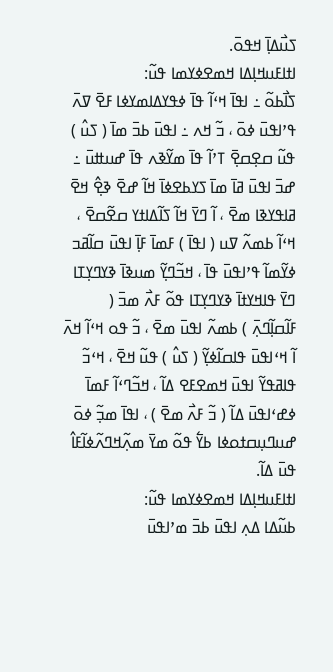ߖߎ߯ߡߊ߲߫ ߞߟߋ߫.
ߊߙߊߓߎߞߊ߲ߡߊ ߞߘߐߦߌߘߊ ߟߎ߬:
ߖߊ߯ߕߋ߬ ߸ ߊߟߊ߫ ߞߵߊ߬ ߟߊ߫ ߦߟߌߡߊߘߌߦߊ ߓߐ߫ ߜߍ߫ ߟߴߊߟߎ߫ ߦߋ߫ ، ߏ߬ ߞߍ ߸ ߊߟߎ߫ ߕߏ߫ ߘߊ߫ ( ߖߎ߮ ) ߟߎ߬ ߛߐ߲ߛߐ߲߫ ߠߴߊ߬ ߟߊ߫ ߘߌ߬ߢߍ ߟߊ߫ ߝߎߚߎ߫ ߸ ߝߏ߫ ߊߟߎ߫ ߥߊ߫ ߘߊ߫ ߖߌߕߐߦߊ߫ ߞߊ߬ ߝߐ߫ ߢߐ߲߮ ߞߐ߫ ߥߊߟߌߢߊ ߘߐ߫ ، ߊ߬ ߣߌ߫ ߞߊ߬ ߖߊ߬ߡߊߙߌ ߛߐ߬ߛߐ߫ ، ߞߵߊ߬ ߕߘߍ߬ ߜߎ ( ߊߟߊ߫ ) ߓߘߊ߫ ߓߊ߲߫ ߊߟߎ߫ ߛߊ߬ߥߏ ߦߌ߬ߘߊ߬ ߟߴߊߟߎ߫ ߟߊ߫ ، ߞߏ߬ߣߌ߲߬ ߘߎߢߊ߫ ߢߌߣߌ߲ߠߊ ߣߌ߫ ߟߊߞߌߙߊ߫ ߢߌߣߌ߲ߠߊ ߟߋ߬ ߓߍ߯ ߘߏ߫ ( ߓߊ߬ߛߊ߲߬ߣߍ߲߫ ) ߕߘߍ߬ ߊߟߎ߫ ߘߐ߫ ، ߏ߬ ߟߋ ߞߵߊ߬ ߞߍ߫ ߊ߬ ߞߵߊߟߎ߫ ߟߊߛߊ߬ߦߌ߲߬ ( ߖߎ߮ ) ߟߎ߬ ߞߐ߫ ، ߞߵߏ߬ ߟߊߥߟߌ߬ ߊߟߎ߫ ߞߘߐߓߐ ߡߊ߬ ، ߞߏ߬ߣߵߊ߬ ߓߘߊ߫ ߦߝߵߊߟߎ߫ ߡߊ߬ ( ߏ߬ ߓߍ߯ ߘߐ߫ ) ، ߊߟߊ߫ ߘߏ߲߬ ߦߋ߫ ߝߎߣߎ߲ߛߙߋߦߊ ߕߌ߱ ߟߋ߬ ߘߌ߫ ߘߍ߲߬ߞߣߍ߬ߦߊ߬ߓߊ߮ ߟߎ߫ ߡߊ߬.
ߊߙߊߓߎߞߊ߲ߡߊ ߞߘߐߦߌߘߊ ߟߎ߬:
ߕߎ߬ߡߊ ߡߍ߲ ߊߟߎ߫ ߕߏ߫ ߘߴߊߟߎ߫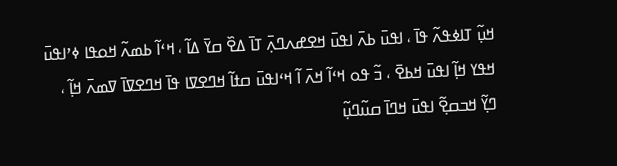ߞߎ߲߬ ߠߊߦߟߍ߬ ߟߊ߫ ، ߊߟߎ߫ ߕߍ߫ ߊߟߎ߫ ߞߐߝߍߣߍ߲߫ ߠߊ߫ ߡߐ߰ ߛߌ߫ ߡߊ߬ ، ߞߵߊ߬ ߕߘߍ߬ ߞߋߟߊ ߦߴߊߟߎ߫ ߞߟߌ ߞߊ߲߬ ߊߟߎ߫ ߞߕߐ߫ ، ߏ߬ ߟߋ ߞߵߊ߬ ߞߍ߫ ߊ߬ ߞߵߊߟߎ߫ ߛߙߊ߬ ߞߣߐߜߊ ߟߊ߫ ߞߣߐߜߊ߫ ߜߘߍ߫ ߞߊ߲߬ ، ߣߌ߲߬ ߞߏߛߐ߲߬ ߊߟߎ߫ ߞߣߊ߫ ߛߎ߬ߣߎ߲߬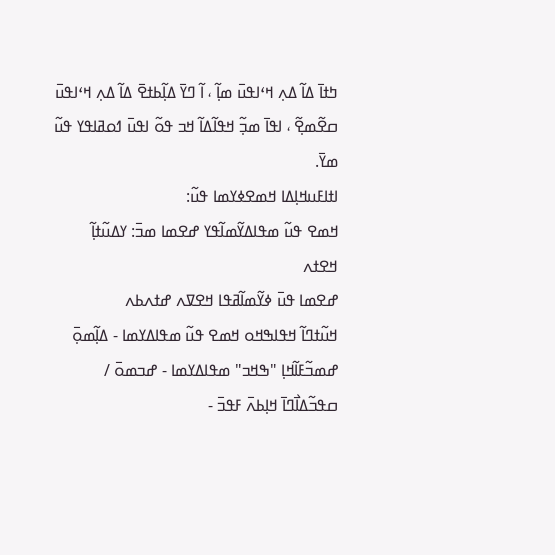ߤߙߊ߫ ߡߊ߬ ߡߍ߲ ߞߵߊߟߎ߫ ߘߊ߲߬ ، ߊ߬ ߣߌ߫ ߡߊ߲߬ߕߙߐ߫ ߡߊ߬ ߡߍ߲ ߞߵߊߟߎ߫ ߛߐ߬ߘߐ߲߬ ، ߊߟߊ߫ ߘߏ߲߬ ߞߟߊ߬ߡߊ߬ ߞߏ ߟߋ߬ ߊߟߎ߫ ߗߋߥߊߟߌ ߟߎ߬ ߘߌ߫.
ߊߙߊߓߎߞߊ߲ߡߊ ߞߘߐߦߌߘߊ ߟߎ߬:
ߞߘߐ ߟߎ߬ ߘߟߊߡߌ߬ߘߊ߬ߟߌ ߝߐߘߊ ߘߏ߫: ߌߡߎ߬ߙߊ߲߬ ߞߐߙߍ
ߝߐߘߊ ߟߎ߫ ߦߌ߬ߘߊ߬ߥߟߊ ߞߐߜߍ ߝߙߍߕߍ
ߞߎ߬ߙߣߊ߬ ߞߟߊߒߞߋ ߞߘߐ ߟߎ߬ ߘߟߊߡߌߘߊ - ߡߊ߲߬ߘߋ߲߫ ߝߘߏ߬ߓߊ߬ߞߊ߲ "ߒߞߏ" ߘߟߊߡߌߘߊ - ߝߏߘߋ߫ / ߛߟߏ߬ߡߊ߯ߣߊ߫ ߞߊ߲ߕߍ߫ ߓߟߏ߫ -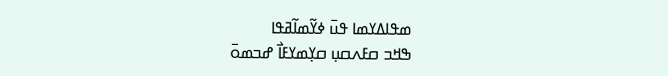ߘߟߊߡߌߘߊ ߟߎ߫ ߦߌ߬ߘߊ߬ߥߟߊ
ߒߞߏ ߛߓߍߛߎ߲ ߛߌ߲ߘߌߓߊ߯ ߝߏߘߋ߫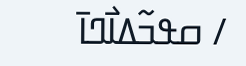/ ߛߟߏ߬ߡߊ߯ߣߊ߫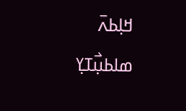ߞߊ߲ߕߍ߫
ߘߊߕߎ߲߯ߠߌ߲